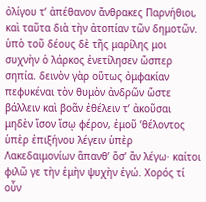ὀλίγου τʼ ἀπέθανον ἄνθρακες Παρνήθιοι, καὶ ταῦτα διὰ τὴν ἀτοπίαν τῶν δημοτῶν. ὑπὸ τοῦ δέους δὲ τῆς μαρίλης μοι συχνὴν ὁ λάρκος ἐνετίλησεν ὥσπερ σηπία. δεινὸν γὰρ οὕτως ὀμφακίαν πεφυκέναι τὸν θυμὸν ἀνδρῶν ὥστε βάλλειν καὶ βοᾶν ἐθέλειν τʼ ἀκοῦσαι μηδὲν ἴσον ἴσῳ φέρον, ἐμοῦ ʼθέλοντος ὑπὲρ ἐπιξήνου λέγειν ὑπὲρ Λακεδαιμονίων ἅπανθʼ ὅσʼ ἂν λέγω· καίτοι φιλῶ γε τὴν ἐμὴν ψυχὴν ἐγώ. Χορός τί οὖν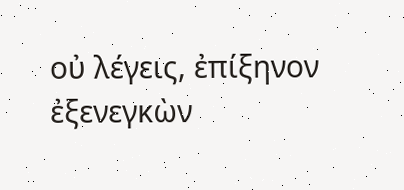οὐ λέγεις, ἐπίξηνον ἐξενεγκὼν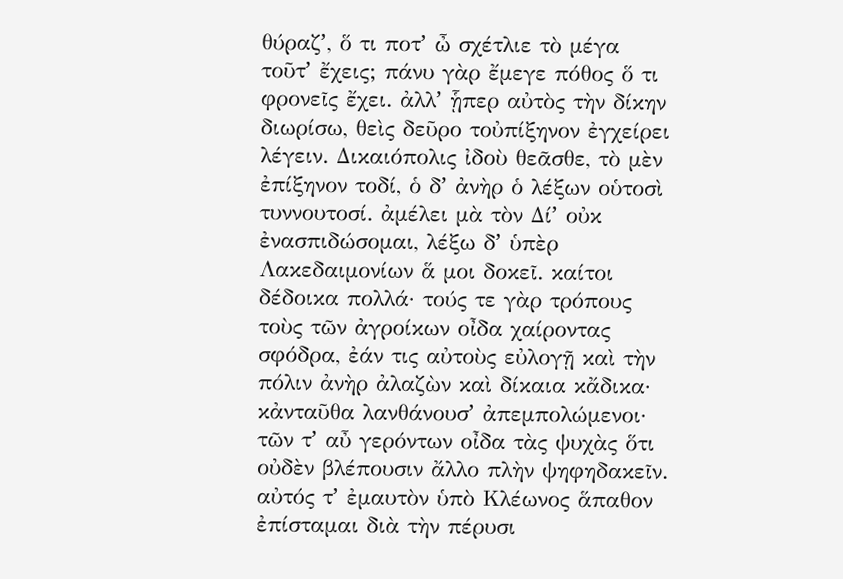θύραζʼ, ὅ τι ποτʼ ὦ σχέτλιε τὸ μέγα τοῦτʼ ἔχεις; πάνυ γὰρ ἔμεγε πόθος ὅ τι φρονεῖς ἔχει. ἀλλʼ ᾗπερ αὐτὸς τὴν δίκην διωρίσω, θεὶς δεῦρο τοὐπίξηνον ἐγχείρει λέγειν. Δικαιόπολις ἰδοὺ θεᾶσθε, τὸ μὲν ἐπίξηνον τοδί, ὁ δʼ ἀνὴρ ὁ λέξων οὑτοσὶ τυννουτοσί. ἀμέλει μὰ τὸν Δίʼ οὐκ ἐνασπιδώσομαι, λέξω δʼ ὑπὲρ Λακεδαιμονίων ἅ μοι δοκεῖ. καίτοι δέδοικα πολλά· τούς τε γὰρ τρόπους τοὺς τῶν ἀγροίκων οἶδα χαίροντας σφόδρα, ἐάν τις αὐτοὺς εὐλογῇ καὶ τὴν πόλιν ἀνὴρ ἀλαζὼν καὶ δίκαια κἄδικα· κἀνταῦθα λανθάνουσʼ ἀπεμπολώμενοι· τῶν τʼ αὖ γερόντων οἶδα τὰς ψυχὰς ὅτι οὐδὲν βλέπουσιν ἄλλο πλὴν ψηφηδακεῖν. αὐτός τʼ ἐμαυτὸν ὑπὸ Κλέωνος ἅπαθον ἐπίσταμαι διὰ τὴν πέρυσι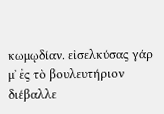κωμῳδίαν. εἰσελκύσας γάρ μʼ ἐς τὸ βουλευτήριον διέβαλλε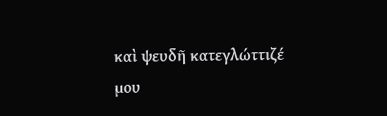καὶ ψευδῆ κατεγλώττιζέ μου